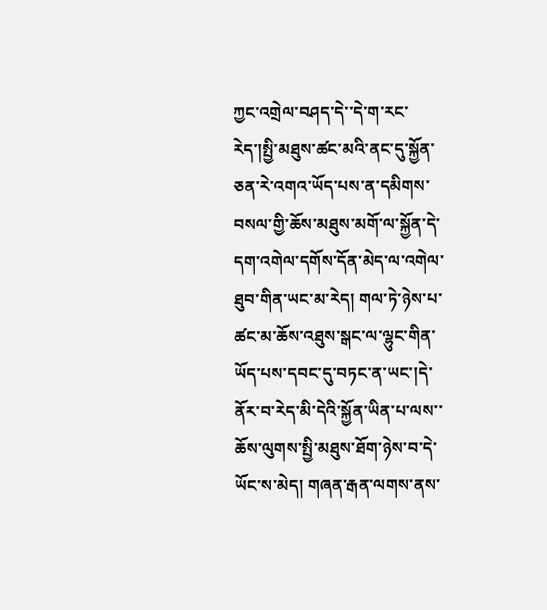ཀྱང་འགྲེལ་བཤད་དེ་་དེ་ག་རང་རེད་།སྤྱི་མཐུས་ཚང་མའི་ནང་དུ་སྐྱོན་ཅན་རེ་འགའ་ཡོད་པས་ན་དམིགས་བསལ་གྱི་ཆོས་མཐུས་མགོ་ལ་སྐྱོན་དེ་དག་འགེལ་དགོས་དོན་མེད་ལ་འགེལ་ཐུབ་གིན་ཡང་མ་རེད། གལ་ཏེ་ཉེས་པ་ཚང་མ་ཆོས་འཐུས་སྒང་ལ་ལྷུང་གིན་ཡོད་པས་དབང་དུ་བཏང་ན་ཡང་།དེ་ནོར་བ་རེད་མི་དེའི་སྐྱོན་ཡིན་པ་ལས་་ཆོས་ལུགས་སྤྱི་མཐུས་ཐོག་ཉེས་བ་དེ་ཡོང་ས་མེད། གཞན་རྒན་ལགས་ནས་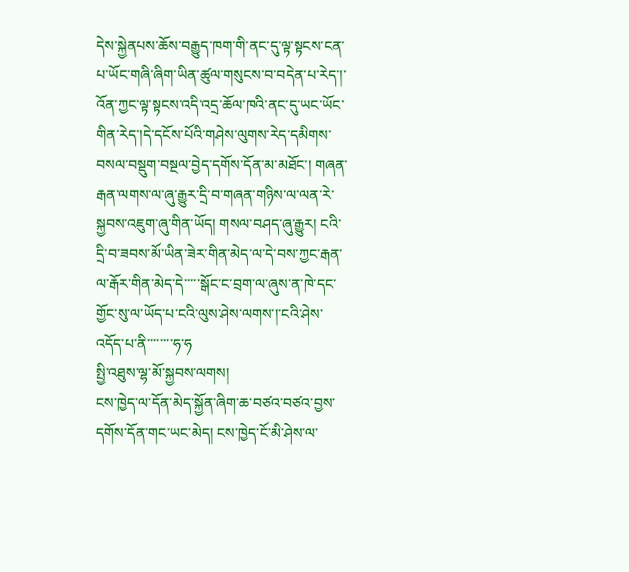དེས་སྐྱེནཔས་ཆོས་བརྒྱུད་ཁག་གི་ནང་དུ་ལྟ་སྟངས་ངན་པ་ཡོང་གཞི་ཞིག་ཡིན་ཚུལ་གསུངས་བ་བདེན་པ་རེད་།་འོན་ཀྱང་ལྟ་སྟངས་འདི་འདྲ་ཆོལ་ཁའི་ནང་དུ་ཡང་ཡོང་གིན་རེད་།དེ་དངོས་པོའི་གཤེས་ལུགས་རེད་དམིགས་བསལ་བསྡུག་བསྔལ་བྱེད་དགོས་དོན་མ་མཐོང་། གཞན་རྒན་ལགས་ལ་ཞུ་རྒྱུར་དྲི་བ་གཞན་གཉིས་ལ་ལན་རེ་སྐྱབས་འཇུག་ཞུ་གིན་ཡོད། གསལ་བཤད་ཞུ་རྒྱུར། ངའི་དྲི་བ་ཟབས་མོ་ཡིན་ཟེར་གིན་མེད་ལ་དེ་བས་ཀྱང་རྒན་ལ་རྒོར་གིན་མེད་དེ་་་་་སྒོང་ང་བྲག་ལ་ཞུས་ན་ཁེ་དང་གྱོང་སུ་ལ་ཡོད་པ་ངའི་ལུས་ཤེས་ལགས་།་ངའི་ཤེས་འདོད་པ་ནི་་་་་་་་ཧ་ཧ
སྤྱི་འཐུས་ལྷ་མོ་སྐྱབས་ལགས།
ངས་ཁྱེད་ལ་དོན་མེད་སྐྱོན་ཞིག་ཆ་བཙའ་བཙའ་བྱས་དགོས་དོན་གང་ཡང་མེད། ངས་ཁྱེད་ངོ་མི་ཤེས་ལ་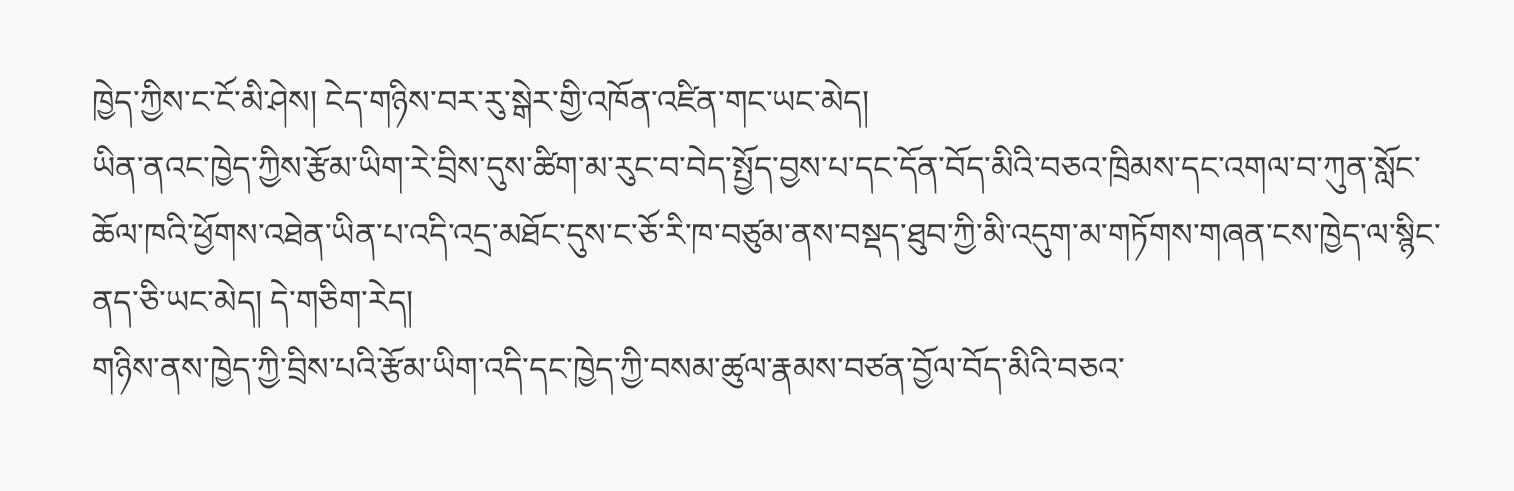ཁྱེད་ཀྱིས་ང་ངོ་མི་ཤེས། ངེད་གཉིས་བར་རུ་སྒེར་གྱི་འཁོན་འཛིན་གང་ཡང་མེད།
ཡིན་ནའང་ཁྱེད་ཀྱིས་རྩོམ་ཡིག་རེ་བྲིས་དུས་ཚིག་མ་རུང་བ་བེད་སྤྱོད་བྱས་པ་དང་དོན་བོད་མིའི་བཅའ་ཁྲིམས་དང་འགལ་བ་ཀུན་སློང་ཆོལ་ཁའི་ཕྱོགས་འཐེན་ཡིན་པ་འདི་འདྲ་མཐོང་དུས་ང་ཅོ་རི་ཁ་བཙུམ་ནས་བསྡད་ཐུབ་ཀྱི་མི་འདུག་མ་གཏོགས་གཞན་ངས་ཁྱེད་ལ་སྙིང་ནད་ཅི་ཡང་མེད། དེ་གཅིག་རེད།
གཉིས་ནས་ཁྱེད་ཀྱི་བྲིས་པའི་རྩོམ་ཡིག་འདི་དང་ཁྱེད་ཀྱི་བསམ་ཚུལ་རྣམས་བཙན་བྱོལ་བོད་མིའི་བཅའ་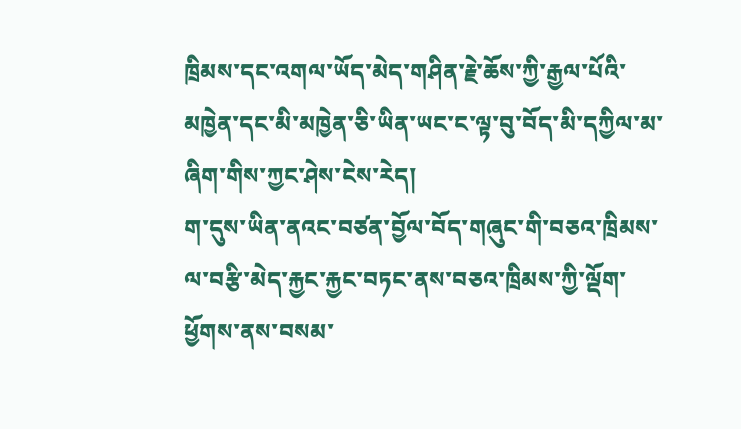ཁྲིམས་དང་འགལ་ཡོད་མེད་གཤིན་རྗེ་ཆོས་ཀྱི་རྒྱལ་པོའི་མཁྱེན་དང་མི་མཁྱེན་ཅི་ཡིན་ཡང་ང་ལྟ་བུ་བོད་མི་དཀྱིལ་མ་ཞིག་གིས་ཀྱང་ཤེས་ངེས་རེད།
ག་དུས་ཡིན་ནའང་བཙན་བྱོལ་བོད་གཞུང་གི་བཅའ་ཁྲིམས་ལ་བརྩི་མེད་རྐྱང་རྐྱང་བཏང་ནས་བཅའ་ཁྲིམས་ཀྱི་ལྡོག་ཕྱོགས་ནས་བསམ་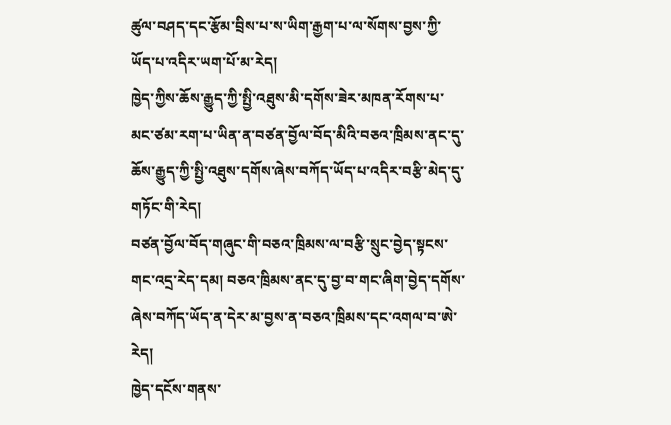ཚུལ་བཤད་དང་རྩོམ་བྲིས་པ་ས་ཡིག་རྒྱག་པ་ལ་སོགས་བྱས་ཀྱི་ཡོད་པ་འདིར་ཡག་པོ་མ་རེད།
ཁྱེད་ཀྱིས་ཆོས་རྒྱུད་ཀྱི་སྤྱི་འཐུས་མི་དགོས་ཟེར་མཁན་རོགས་པ་མང་ཙམ་རག་པ་ཡིན་ན་བཙན་བྱོལ་བོད་མིའི་བཅའ་ཁྲིམས་ནང་དུ་ཆོས་རྒྱུད་ཀྱི་སྤྱི་འཐུས་དགོས་ཞེས་བཀོད་ཡོད་པ་འདིར་བརྩི་མེད་དུ་གཏོང་གི་རེད།
བཙན་བྱོལ་བོད་གཞུང་གི་བཅའ་ཁྲིམས་ལ་བརྩི་སྲུང་བྱེད་སྟངས་གང་འདྲ་རེད་དམ། བཅའ་ཁྲིམས་ནང་དུ་བྱ་བ་གང་ཞིག་བྱེད་དགོས་ཞེས་བཀོད་ཡོད་ན་དེར་མ་བྱས་ན་བཅའ་ཁྲིམས་དང་འགལ་བ་ཨེ་རེད།
ཁྱེད་དངོས་གནས་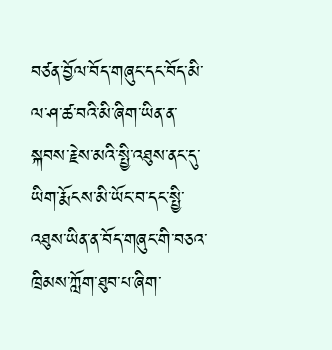བཙན་བྱོལ་བོད་གཞུང་དང་བོད་མི་ལ་ཤ་ཚ་བའི་མི་ཞིག་ཡིན་ན་སྐབས་རྗེས་མའི་སྤྱི་འཐུས་ནང་དུ་ཡིག་རྨོངས་མི་ཡོང་བ་དང་སྤྱི་འཐུས་ཡིན་ན་བོད་གཞུང་གི་བཅའ་ཁྲིམས་ཀློག་ཐུབ་པ་ཞིག་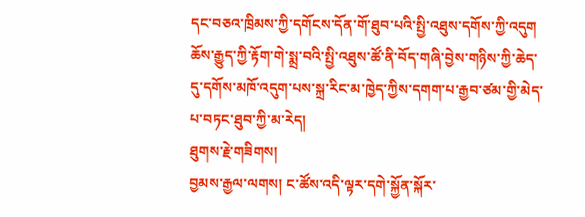དང་བཅའ་ཁྲིམས་ཀྱི་དགོངས་དོན་གོ་ཐུབ་པའི་སྤྱི་འཐུས་དགོས་ཀྱི་འདུག
ཆོས་རྒྱུད་ཀྱི་རྟོག་གེ་སྨྲ་བའི་སྤྱི་འཐུས་ཚོ་ནི་བོད་གཞི་བྱེས་གཉིས་ཀྱི་ཆེད་དུ་དགོས་མཁོ་འདུག་པས་སྐྲ་རིང་མ་ཁྱེད་ཀྱིས་དགག་པ་རྒྱབ་ཙམ་གྱི་མེད་པ་བཏང་ཐུབ་ཀྱི་མ་རེད།
ཐུགས་རྗེ་གཟིགས།
བྱམས་རྒྱལ་ལགས། ང་ཚོས་འདི་ལྟར་དགེ་སྐྱོན་སྐོར་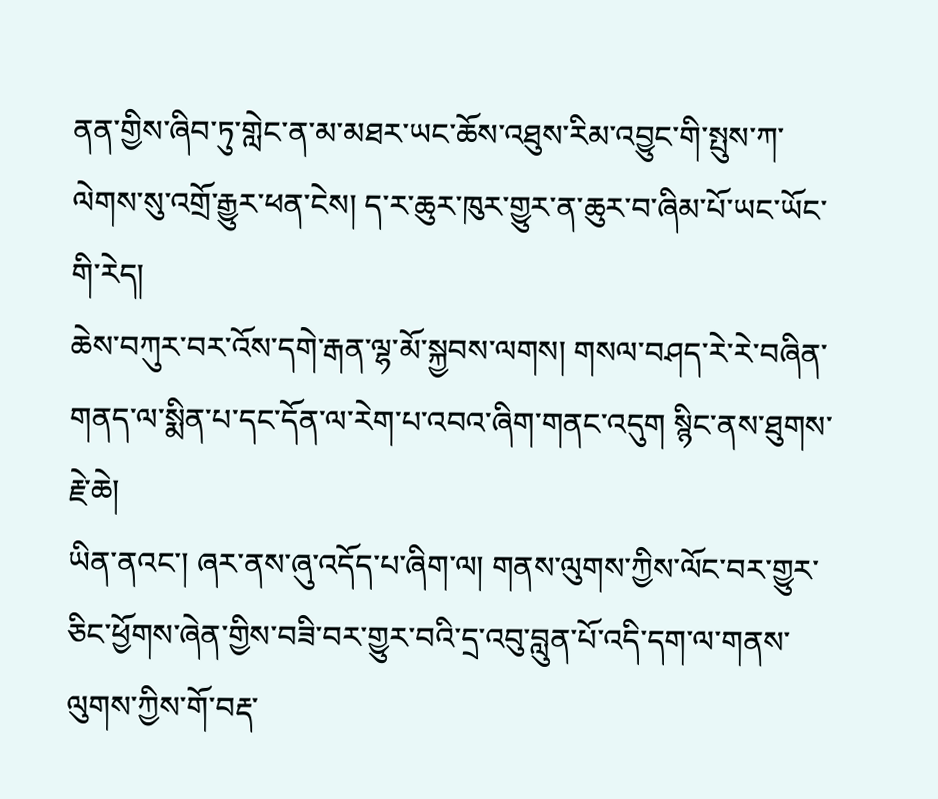ནན་གྱིས་ཞིབ་ཏུ་གླེང་ན་མ་མཐར་ཡང་ཆོས་འཐུས་རིམ་འབྱུང་གི་སྤུས་ཀ་ལེགས་སུ་འགྲོ་རྒྱུར་ཕན་ངེས། ད་ར་ཆུར་ཁུར་གྱུར་ན་ཆུར་བ་ཞིམ་པོ་ཡང་ཡོང་གི་རེད།
ཆེས་བཀུར་བར་འོས་དགེ་རྒན་ལྷ་མོ་སྐྱབས་ལགས། གསལ་བཤད་རེ་རེ་བཞིན་གནད་ལ་སྨིན་པ་དང་དོན་ལ་རེག་པ་འབའ་ཞིག་གནང་འདུག སྙིང་ནས་ཐུགས་རྗེ་ཆེ།
ཡིན་ནའང་། ཞར་ནས་ཞུ་འདོད་པ་ཞིག་ལ། གནས་ལུགས་ཀྱིས་ལོང་བར་གྱུར་ཅིང་ཕྱོགས་ཞེན་གྱིས་བཟི་བར་གྱུར་བའི་དྲ་འབུ་བླུན་པོ་འདི་དག་ལ་གནས་ལུགས་ཀྱིས་གོ་བརྡ་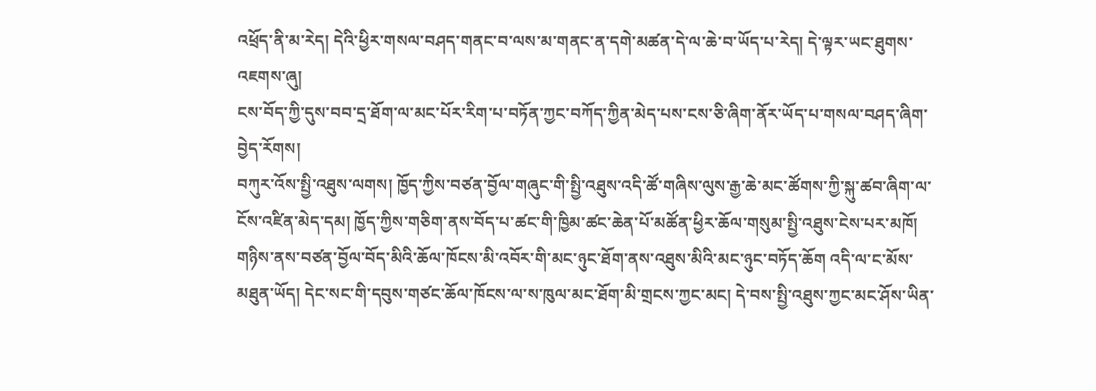འཕྲོད་ནི་མ་རེད། དེའི་ཕྱིར་གསལ་བཤད་གནང་བ་ལས་མ་གནང་ན་དགེ་མཚན་དེ་ལ་ཆེ་བ་ཡོད་པ་རེད། དེ་ལྟར་ཡང་ཐུགས་འཇགས་ཞུ།
ངས་བོད་ཀྱི་དུས་བབ་དྲ་ཐོག་ལ་མང་པོར་རིག་པ་བཏོན་ཀྱང་བཀོད་ཀྱིན་མེད་པས་ངས་ཅི་ཞིག་ནོར་ཡོད་པ་གསལ་བཤད་ཞིག་བྱེད་རོགས།
བཀུར་འོས་སྤྱི་འཐུས་ལགས། ཁྱོད་ཀྱིས་བཙན་བྱོལ་གཞུང་གི་སྤྱི་འཐུས་འདི་ཚོ་གཞིས་ལུས་རྒྱ་ཆེ་མང་ཚོགས་ཀྱི་སྐུ་ཚབ་ཞིག་ལ་ངོས་འཛིན་མེད་དམ། ཁྱོད་ཀྱིས་གཅིག་ནས་བོད་པ་ཚང་གི་ཁྱིམ་ཚང་ཆེན་པོ་མཚོན་ཕྱིར་ཆོལ་གསུམ་སྤྱི་འཐུས་ངེས་པར་མཁོ། གཉིས་ནས་བཙན་བྱོལ་བོད་མིའི་ཆོལ་ཁོངས་མི་འབོར་གི་མང་ཉུང་ཐོག་ནས་འཐུས་མིའི་མང་ཉུང་བཏོད་ཆོག འདི་ལ་ང་མོས་མཐུན་ཡོད། དེང་སང་གི་དབུས་གཙང་ཆོལ་ཁོངས་ལ་ས་ཁུལ་མང་ཐོག་མི་གྲངས་ཀྱང་མང། དེ་བས་སྤྱི་འཐུས་ཀྱང་མང་ཤོས་ཡིན་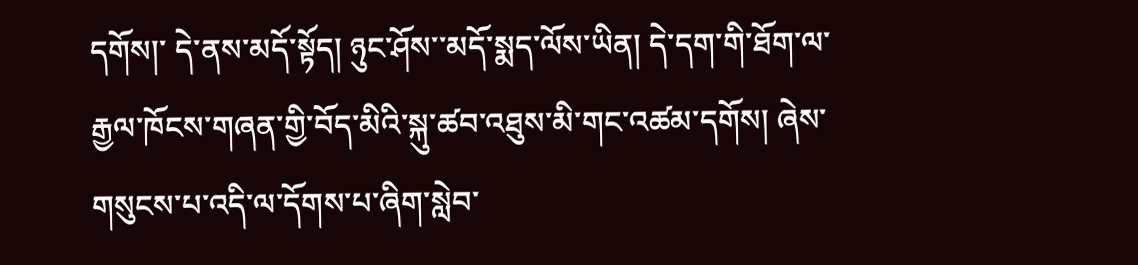དགོས།་ དེ་ནས་མདོ་སྟོད། ཉུང་ཤོས་་མདོ་སྨད་ལོས་ཡིན། དེ་དག་གི་ཐོག་ལ་རྒྱལ་ཁོངས་གཞན་གྱི་བོད་མིའི་སྐུ་ཚབ་འཐུས་མི་གང་འཚམ་དགོས། ཞེས་གསུངས་པ་འདི་ལ་དོགས་པ་ཞིག་སླེབ་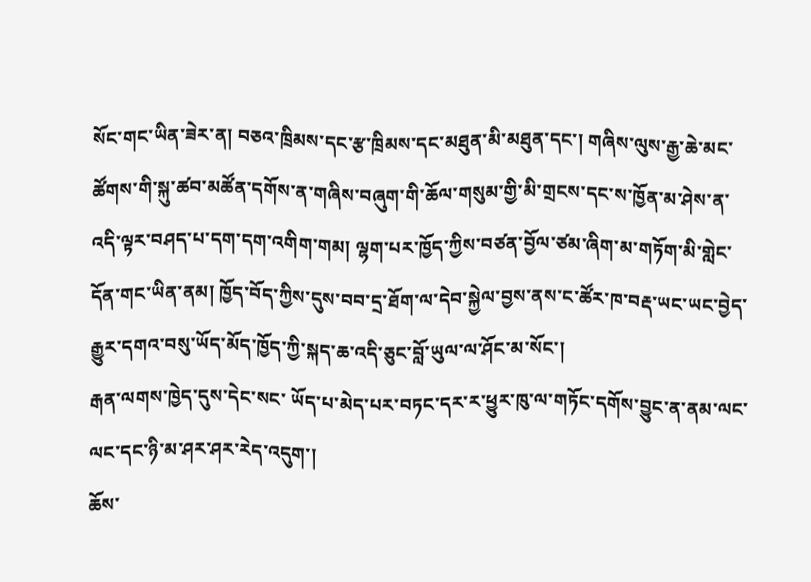སོང་གང་ཡིན་ཟེར་ན། བཅའ་ཁྲིམས་དང་རྩ་ཁྲིམས་དང་མཐུན་མི་མཐུན་དང་། གཞིས་ལུས་རྒྱ་ཆེ་མང་ཚོགས་གི་སྐུ་ཚབ་མཚོན་དགོས་ན་གཞིས་བཞུག་གི་ཆོལ་གསུམ་གྱི་མི་གྲངས་དང་ས་ཁྱོན་མ་ཤེས་ན་འདི་ལྟར་བཤད་པ་དག་དག་འགིག་གམ། ལྷག་པར་ཁྱོད་ཀྱིས་བཙན་བྱོལ་ཙམ་ཞིག་མ་གཏོག་མི་གླེང་དོན་གང་ཡིན་ནམ། ཁྱོད་བོད་ཀྱིས་དུས་བབ་དྲ་ཐོག་ལ་དེབ་སྐྱེལ་བྱས་ནས་ང་ཚོར་ཁ་བརྡ་ཡང་ཡང་བྱེད་རྒྱུར་དགའ་བསུ་ཡོད་མོད་ཁྱོད་ཀྱི་སྐད་ཆ་འདི་ཅུང་བློ་ཡུལ་ལ་ཤོང་མ་སོང་།
རྒན་ལགས་ཁྱེད་དུས་དེང་སང་ ཡོད་པ་མེད་པར་བཏང་དར་ར་ཕྱུར་ཁུ་ལ་གཏོང་དགོས་བྱུང་ན་ནམ་ལང་ལང་དང་ཉི་མ་ཤར་ཤར་རེད་འདུག་།
ཆོས་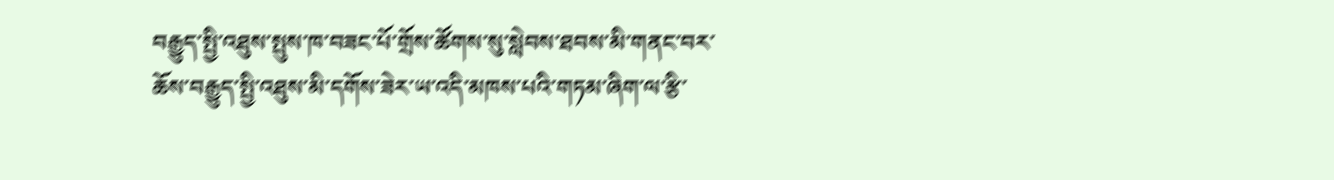བརྒྱུད་སྤྱི་འཐུས་སྤུས་ཁ་བཟང་པོ་གྲོས་ཚོགས་སུ་སླེབས་ཐབས་མི་གནང་བར་ཆོས་བརྒྱུད་སྤྱི་འཐུས་མི་དགོས་ཟེར་ཡ་འདི་མཁས་པའི་གཏམ་ཞིག་ལ་རྩི་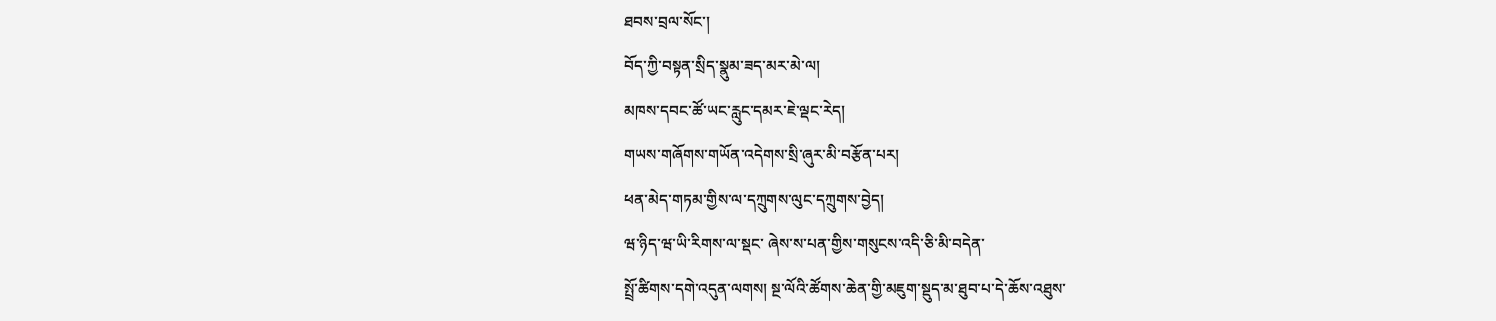ཐབས་བྲལ་སོང་།
བོད་ཀྱི་བསྟན་སྲིད་སྣུམ་ཟད་མར་མེ་ལ།
མཁས་དབང་ཚོ་ཡང་རླུང་དམར་ཇེ་ལྡང་རེད།
གཡས་གཞོགས་གཡོན་འདེགས་སྲི་ཞུར་མི་བརྩོན་པར།
ཕན་མེད་གཏམ་གྱིས་ལ་དཀྲུགས་ལུང་དཀྲུགས་བྱེད།
ཝ་ཉིད་ཝ་ཡི་རིགས་ལ་སྡང་ ཞེས་ས་པན་གྱིས་གསུངས་འདི་ཅི་མི་བདེན་
སྤྲོ་ཚིགས་དགེ་འདུན་ལགས། སྔ་ལོའི་ཚོགས་ཆེན་གྱི་མཇུག་སྡུད་མ་ཐུབ་པ་དེ་ཆོས་འཐུས་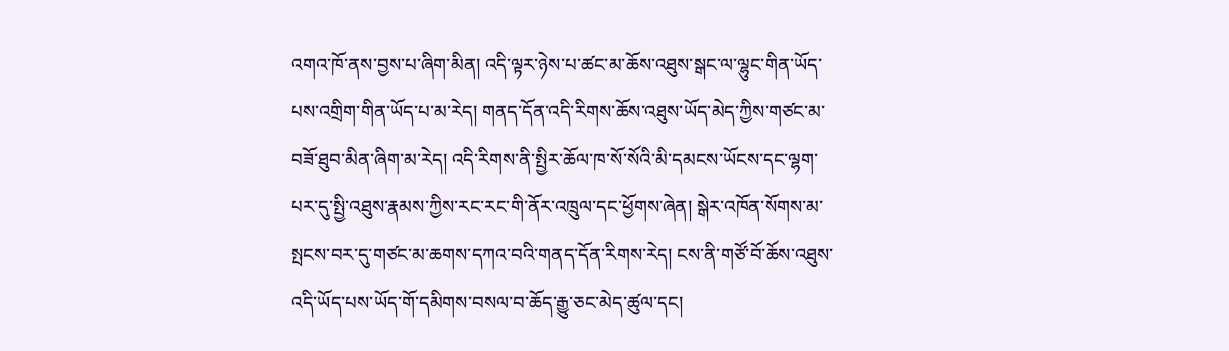འགའ་ཁོ་ནས་བྱས་པ་ཞིག་མིན། འདི་ལྟར་ཉེས་པ་ཚང་མ་ཆོས་འཐུས་སྒང་ལ་ལྷུང་གིན་ཡོད་པས་འགྲིག་གིན་ཡོད་པ་མ་རེད། གནད་དོན་འདི་རིགས་ཆོས་འཐུས་ཡོད་མེད་ཀྱིས་གཙང་མ་བཟོ་ཐུབ་མིན་ཞིག་མ་རེད། འདི་རིགས་ནི་སྤྱིར་ཆོལ་ཁ་སོ་སོའི་མི་དམངས་ཡོངས་དང་ལྷག་པར་དུ་སྤྱི་འཐུས་རྣམས་ཀྱིས་རང་རང་གི་ནོར་འཁྲུལ་དང་ཕྱོགས་ཞེན། སྒེར་འཁོན་སོགས་མ་སྤངས་བར་དུ་གཙང་མ་ཆགས་དཀའ་བའི་གནད་དོན་རིགས་རེད། ངས་ནི་གཙོ་བོ་ཆོས་འཐུས་འདི་ཡོད་པས་ཡོད་གོ་དམིགས་བསལ་བ་ཆོད་རྒྱུ་ཅང་མེད་ཚུལ་དང།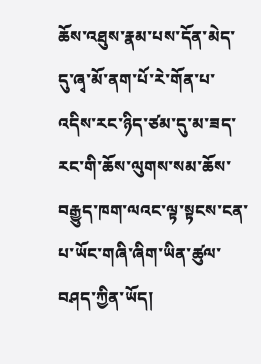ཆོས་འཐུས་རྣམ་པས་དོན་མེད་དུ་ཞྭ་མོ་ནག་པོ་རེ་གོན་པ་འདིས་རང་ཉིད་ཙམ་དུ་མ་ཟད་རང་གི་ཆོས་ལུགས་སམ་ཆོས་བརྒྱུད་ཁག་ལའང་ལྟ་སྟངས་ངན་པ་ཡོང་གཞི་ཞིག་ཡིན་ཚུལ་བཤད་ཀྱིན་ཡོད།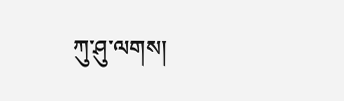ཀུ་ཤུ་ལགས།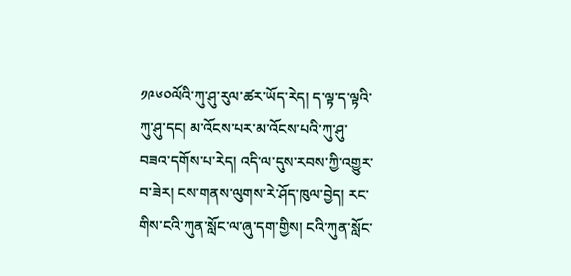༡༩༦༠ལོའི་ཀུ་ཤུ་རུལ་ཚར་ཡོད་རེད། ད་ལྟ་ད་ལྟའི་ཀུ་ཤུ་དང། མ་འོངས་པར་མ་འོངས་པའི་ཀུ་ཤུ་བཟའ་དགོས་པ་རེད། འདི་ལ་དུས་རབས་ཀྱི་འགྱུར་བ་ཟེར། ངས་གནས་ལུགས་རེ་ཤོད་ཁུལ་བྱེད། རང་གིས་ངའི་ཀུན་སློང་ལ་ཞུ་དག་གྱིས། ངའི་ཀུན་སློང་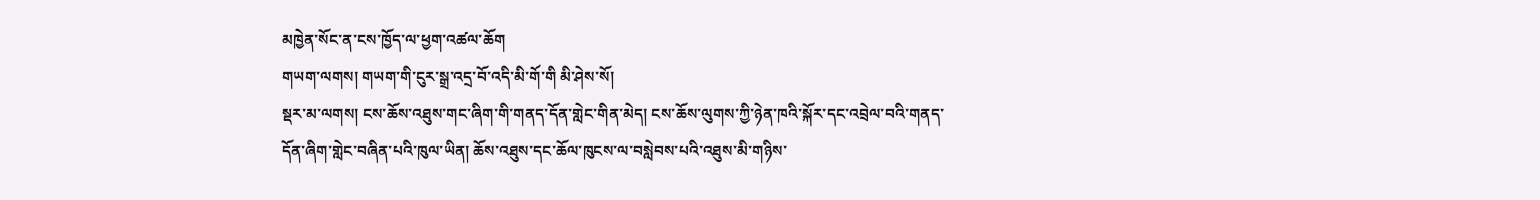མཁྱེན་སོང་ན་ངས་ཁྱོད་ལ་ཕྱག་འཚལ་ཆོག
གཡག་ལགས། གཡག་གི་ངུར་སྒྲ་འདྲ་བོ་འདི་མི་གོ་གི མི་ཤེས་སོ།
སྡར་མ་ལགས། ངས་ཆོས་འཐུས་གང་ཞིག་གི་གནད་དོན་གླེང་གིན་མེད། ངས་ཆོས་ལུགས་ཀྱི་ཉེན་ཁའི་སྐོར་དང་འབྲེལ་བའི་གནད་དོན་ཞིག་གླེང་བཞིན་པའི་ཁུལ་ཡིན། ཆོས་འཐུས་དང་ཆོལ་ཁུངས་ལ་བསླེབས་པའི་འཐུས་མི་གཉིས་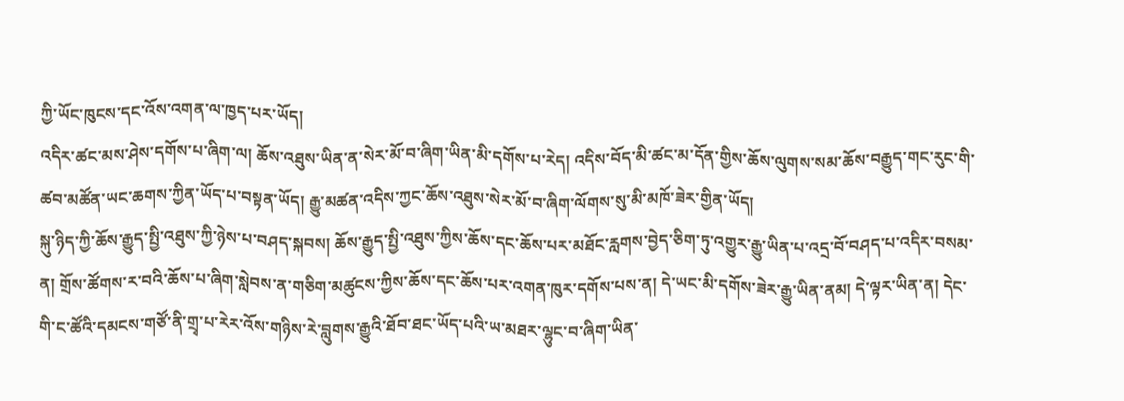ཀྱི་ཡོང་ཁུངས་དང་འོས་འགན་ལ་ཁྱད་པར་ཡོད།
འདིར་ཚང་མས་ཤེས་དགོས་པ་ཞིག་ལ། ཆོས་འཐུས་ཡིན་ན་སེར་མོ་བ་ཞིག་ཡིན་མི་དགོས་པ་རེད། འདིས་བོད་མི་ཚང་མ་དོན་གྱིས་ཆོས་ལུགས་སམ་ཆོས་བརྒྱུད་གང་རུང་གི་ཚབ་མཚོན་ཡང་ཆགས་ཀྱིན་ཡོད་པ་བསྟན་ཡོད། རྒྱུ་མཚན་འདིས་ཀྱང་ཆོས་འཐུས་སེར་མོ་བ་ཞིག་ལོགས་སུ་མི་མཁོ་ཟེར་གྱིན་ཡོད།
སྐུ་ཉིད་ཀྱི་ཆོས་རྒྱུད་སྤྱི་འཐུས་ཀྱི་ཉེས་པ་བཤད་སྐབས། ཆོས་རྒྱུད་སྤྱི་འཐུས་ཀྱིས་ཆོས་དང་ཆོས་པར་མཐོང་རླགས་བྱེད་ཅིག་ཏུ་འགྱུར་རྒྱུ་ཡིན་པ་འདྲ་བོ་བཤད་པ་འདིར་བསམ་ན། གྲོས་ཚོགས་ར་བའི་ཆོས་པ་ཞིག་སླེབས་ན་གཅིག་མཚུངས་ཀྱིས་ཆོས་དང་ཆོས་པར་འགན་ཁུར་དགོས་པས་ན། དེ་ཡང་མི་དགོས་ཟེར་རྒྱུ་ཡིན་ནམ། དེ་ལྟར་ཡིན་ན། དེང་གི་ང་ཚོའི་དམངས་གཙོ་ནི་གྲྭ་པ་རེར་འོས་གཉིས་རེ་བླུགས་རྒྱུའི་ཐོབ་ཐང་ཡོད་པའི་ཡ་མཐར་ལྷུང་བ་ཞིག་ཡིན་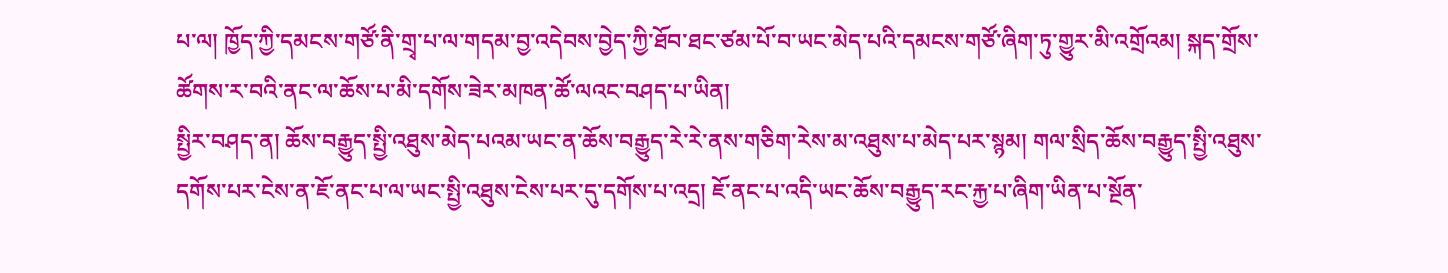པ་ལ། ཁྱོད་ཀྱི་དམངས་གཙོ་ནི་གྲྭ་པ་ལ་གདམ་བྱ་འདེབས་བྱེད་ཀྱི་ཐོབ་ཐང་ཙམ་པོ་བ་ཡང་མེད་པའི་དམངས་གཙོ་ཞིག་ཏུ་གྱུར་མི་འགྲོའམ། སྐད་གྲོས་ཚོགས་ར་བའི་ནང་ལ་ཆོས་པ་མི་དགོས་ཟེར་མཁན་ཚོ་ལའང་བཤད་པ་ཡིན།
སྤྱིར་བཤད་ན། ཆོས་བརྒྱུད་སྤྱི་འཐུས་མེད་པའམ་ཡང་ན་ཆོས་བརྒྱུད་རེ་རེ་ནས་གཅིག་རེས་མ་འཐུས་པ་མེད་པར་སྙམ། གལ་སྲིད་ཆོས་བརྒྱུད་སྤྱི་འཐུས་དགོས་པར་ངེས་ན་ཇོ་ནང་པ་ལ་ཡང་སྤྱི་འཐུས་ངེས་པར་དུ་དགོས་པ་འདྲ། ཇོ་ནང་པ་འདི་ཡང་ཆོས་བརྒྱུད་རང་རྐྱ་པ་ཞིག་ཡིན་པ་སྔོན་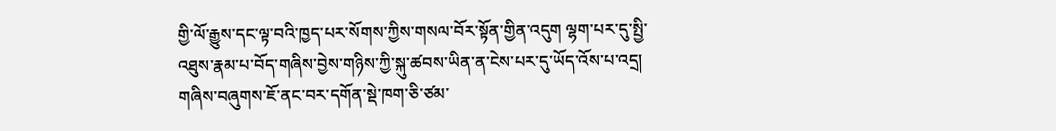གྱི་ལོ་རྒྱུས་དང་ལྟ་བའི་ཁྱད་པར་སོགས་ཀྱིས་གསལ་བོར་སྟོན་གྱིན་འདུག ལྷག་པར་དུ་སྤྱི་འཐུས་རྣམ་པ་བོད་གཞིས་བྱེས་གཉིས་ཀྱི་སྐུ་ཚབས་ཡིན་ན་ངེས་པར་དུ་ཡོད་འོས་པ་འདྲ། གཞིས་བཞུགས་ཇོ་ནང་བར་དགོན་སྡེ་ཁག་ཅི་ཙམ་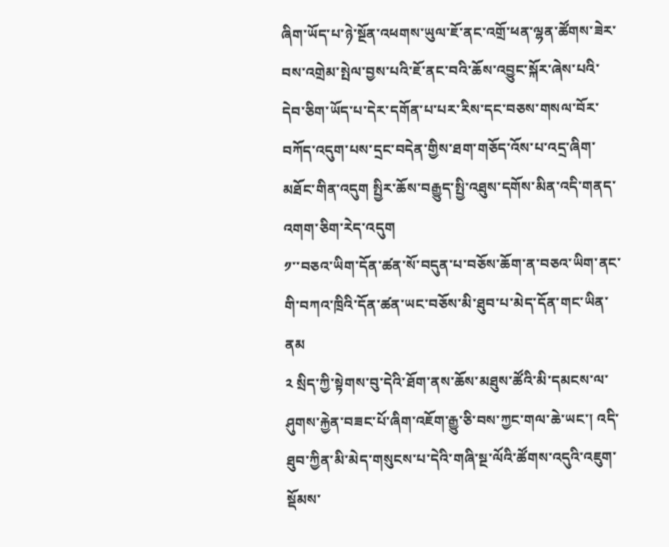ཞིག་ཡོད་པ་ཉེ་སྔོན་འཕགས་ཡུལ་ཇོ་ནང་འགྲོ་ཕན་ལྷན་ཚོགས་ཟེར་བས་འགྲེམ་སྤེལ་བྱས་པའི་ཇོ་ནང་བའི་ཆོས་འབྱུང་སྐོར་ཞེས་པའི་དེབ་ཅིག་ཡོད་པ་དེར་དགོན་པ་པར་རིས་དང་བཅས་གསལ་བོར་བཀོད་འདུག་པས་དྲང་བདེན་གྱིས་ཐག་གཅོད་འོས་པ་འདྲ་ཞིག་མཐོང་གིན་འདུག སྤྱིར་ཆོས་བརྒྱུད་སྤྱི་འཐུས་དགོས་མིན་འདི་གནད་འགག་ཅིག་རེད་འདུག
༡་་བཅའ་ཡིག་དོན་ཚན་སོ་བདུན་པ་བཅོས་ཆོག་ན་བཅའ་ཡིག་ནང་གི་བཀའ་ཁྲིའི་དོན་ཚན་ཡང་བཅོས་མི་ཐུབ་པ་མེད་དོན་གང་ཡིན་ནམ
༢ སྲིད་ཀྱི་སྟེགས་བུ་དེའི་ཐོག་ནས་ཆོས་མཐུས་ཚོའི་མི་དམངས་ལ་ཤུགས་རྐྱེན་བཟང་པོ་ཞིག་འཇོག་རྒྱུ་ཅི་བས་ཀྱང་གལ་ཆེ་ཡང་། འདི་ཐུབ་ཀྱིན་མི་མེད་གསུངས་པ་དེའི་གཞི་སྔ་ལོའི་ཚོགས་འདུའི་འཇུག་སྡོམས་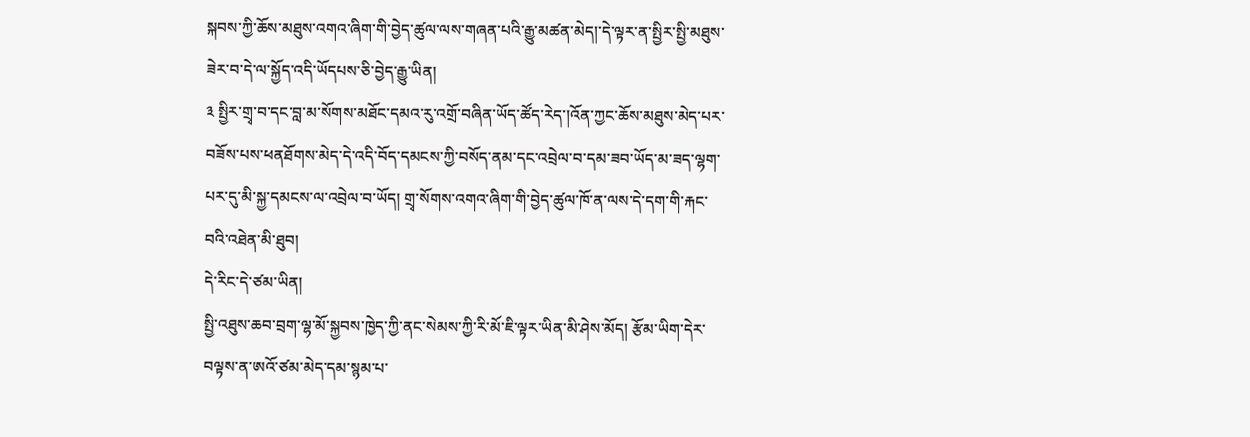སྐབས་ཀྱི་ཆོས་མཐུས་འགའ་ཞིག་གི་བྱེད་ཚུལ་ལས་གཞན་པའི་རྒྱུ་མཚན་མེད།་དེ་ལྟར་ན་སྤྱིར་སྤྱི་མཐུས་ཟེར་བ་དེ་ལ་སྐྱོད་འདི་ཡོདཔས་ཅི་བྱེད་རྒྱུ་ཡིན།
༣ སྤྱིར་གྲྭ་བ་དང་བླ་མ་སོགས་མཐོང་དམའ་རུ་འགྲོ་བཞིན་ཡོད་ཚོད་རེད་།འོན་ཀྱང་ཆོས་མཐུས་མེད་པར་བཟོས་པས་ཕནཐོགས་མེད་དེ་འདི་བོད་དམངས་ཀྱི་བསོད་ནམ་དང་འབྲེལ་བ་དམ་ཟབ་ཡོད་མ་ཟད་ལྷག་པར་དུ་མི་སྐྱ་དམངས་ལ་འབྲེལ་བ་ཡོད། གྲྭ་སོགས་འགའ་ཞིག་གི་བྱེད་ཚུལ་ཁོ་ན་ལས་དེ་དག་གི་རྐང་བའི་འཐེན་མི་ཐུབ།
དེ་རིང་དེ་ཙམ་ཡིན།
སྤྱི་འཐུས་ཆབ་བྲག་ལྷ་མོ་སྐྱབས་ཁྱེད་ཀྱི་ནང་སེམས་ཀྱི་རི་མོ་ཇི་ལྟར་ཡིན་མི་ཤེས་མོད། རྩོམ་ཡིག་དེར་བལྟས་ན་ཨའོ་ཙམ་མེད་དམ་སྙམ་པ་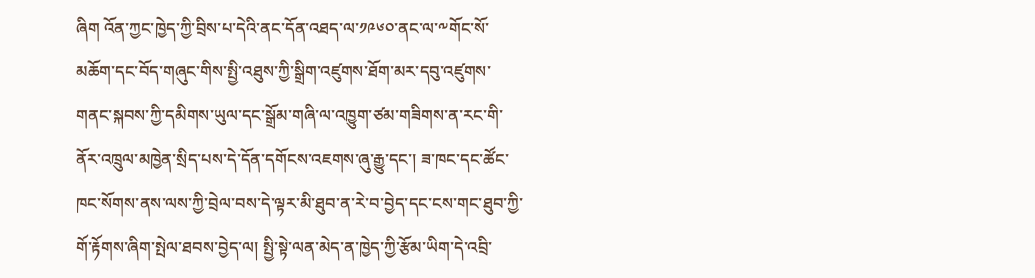ཞིག འོན་ཀྱང་ཁྱེད་ཀྱི་བྲིས་པ་དེའི་ནང་དོན་འཐད་ལ་༡༩༦༠་ནང་ལ་༸གོང་སོ་མཆོག་དང་བོད་གཞུང་གིས་སྤྱི་འཐུས་ཀྱི་སྒྲིག་འཛུགས་ཐོག་མར་དབུ་འཛུགས་གནང་སྐབས་ཀྱི་དམིགས་ཡུལ་དང་སྒྲོམ་གཞི་ལ་འཁྱུག་ཙམ་གཟིགས་ན་རང་གི་ནོར་འཁྲུལ་མཁྱེན་སྲིད་པས་དེ་དོན་དགོངས་འཇགས་ཞུ་རྒྱུ་དང་། ཟ་ཁང་དང་ཚོང་ཁང་སོགས་ནས་ལས་ཀྱི་བྲེལ་བས་དེ་ལྟར་མི་ཐུབ་ན་རེ་བ་བྱེད་དང་ངས་གང་ཐུབ་ཀྱི་གོ་རྟོགས་ཞིག་སྤེལ་ཐབས་བྱེད་ལ། སྤྱི་སྟེ་ལན་མེད་ན་ཁྱེད་ཀྱི་རྩོམ་ཡིག་དེ་འབྲི་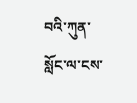བའི་ཀུན་སློང་ལ་ངས་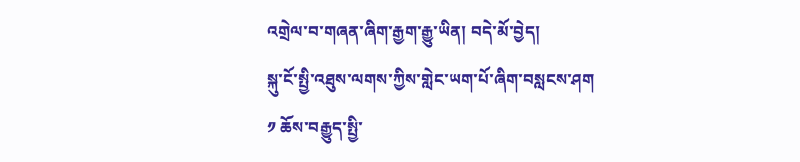འགྲེལ་བ་གཞན་ཞིག་རྒྱག་རྒྱུ་ཡིན། བདེ་མོ་བྱེད།
སྐུ་ངོ་སྤྱི་འཐུས་ལགས་ཀྱིས་གླེང་ཡག་པོ་ཞིག་བསླངས་ཤག
༡ ཆོས་བརྒྱུད་སྤྱི་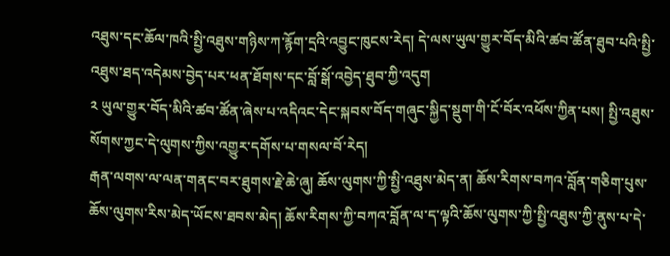འཐུས་དང་ཆོལ་ཁའི་སྤྱི་འཐུས་གཉིས་ཀ་རྙོག་དྲའི་འབྱུང་ཁུངས་རེད། དེ་ལས་ཡུལ་གྱུར་བོད་མིའི་ཚབ་ཚོན་ཐུབ་པའི་སྤྱི་འཐུས་ཐད་འདེམས་བྱེད་པར་ཕན་ཐོགས་དང་བློ་སྒོ་འབྱེད་ཐུབ་ཀྱི་འདུག
༢ ཡུལ་གྱུར་བོད་མིའི་ཚབ་ཚོན་ཞེས་པ་འདིའང་དེང་སྐབས་བོད་གཞུང་སྐྱིད་སྡུག་གི་ངོ་བོར་འཕོས་ཀྱིན་པས། སྤྱི་འཐུས་སོགས་ཀྱང་དེ་ལུགས་ཀྱིས་འགྱུར་དགོས་པ་གསལ་བོ་རེད།
རྒན་ལགས་ལ་ལན་གནང་བར་ཐུགས་རྗེ་ཆེ་ཞུ། ཆོས་ལུགས་ཀྱི་སྤྱི་འཐུས་མེད་ན། ཆོས་རིགས་བཀའ་བློན་གཅིག་པུས་ཆོས་ལུགས་རིས་མེད་ཡོངས་ཐབས་མེད། ཆོས་རིགས་ཀྱི་བཀའ་བློན་ལ་ད་ལྟའི་ཆོས་ལུགས་ཀྱི་སྤྱི་འཐུས་ཀྱི་ནུས་པ་དེ་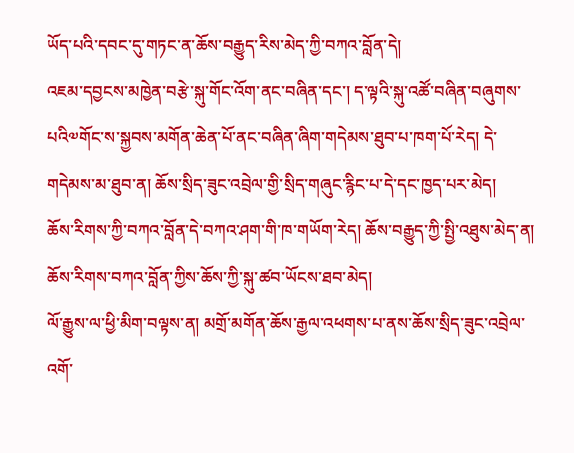ཡོད་པའི་དབང་དུ་གཏང་ན་ཆོས་བརྒྱུད་རིས་མེད་ཀྱི་བཀའ་བློན་དེ།
འཇམ་དབྱངས་མཁྱེན་བརྩེ་སྐུ་གོང་འོག་ནང་བཞིན་དང་། ད་ལྟའི་སྐུ་འཚོ་བཞིན་བཞུགས་པའི༧གོང་ས་སྐྱབས་མགོན་ཆེན་པོ་ནང་བཞིན་ཞིག་གདེམས་ཐུབ་པ་ཁག་པོ་རེད། དེ་གདེམས་མ་ཐུབ་ན། ཆོས་སྲིད་ཟུང་འབྲེལ་གྱི་སྲིད་གཞུང་རྙིང་པ་དེ་དང་ཁྱད་པར་མེད།
ཆོས་རིགས་ཀྱི་བཀའ་བློན་དེ་བཀའ་ཤག་གི་ཁ་གཡོག་རེད། ཆོས་བརྒྱུད་ཀྱི་སྤྱི་འཐུས་མེད་ན། ཆོས་རིགས་བཀའ་བློན་ཀྱིས་ཆོས་ཀྱི་སྐུ་ཚབ་ཡོངས་ཐབ་མེད།
ལོ་རྒྱུས་ལ་ཕྱི་མིག་བལྟས་ན། མགྲོ་མགོན་ཆོས་རྒྱལ་འཕགས་པ་ནས་ཆོས་སྲིད་ཟུང་འབྲེལ་འགོ་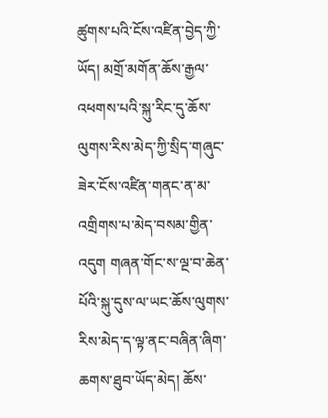ཚུགས་པའི་ངོས་འཛིན་བྱེད་ཀྱི་ཡོད། མགྲོ་མགོན་ཆོས་རྒྱལ་འཕགས་པའི་སྐུ་རིང་དུ་ཆོས་ལུགས་རིས་མེད་ཀྱི་སྲིད་གཞུང་ཟེར་ངོས་འཛིན་གནང་ན་མ་འགྲིགས་པ་མེད་བསམ་གྱིན་འདུག གཞན་གོང་ས་ལྔ་བ་ཆེན་པོའི་སྐུ་དུས་ལ་ཡང་ཆོས་ལུགས་རིས་མེད་ད་ལྟ་ནང་བཞིན་ཞིག་ཆགས་ཐུབ་ཡོད་མེད། ཆོས་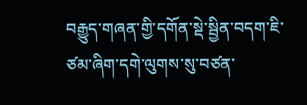བརྒྱུད་གཞན་གྱི་དགོན་སྡེ་སྦྱིན་བདག་ཇི་ཙམ་ཞིག་དགེ་ལུགས་སུ་བཙན་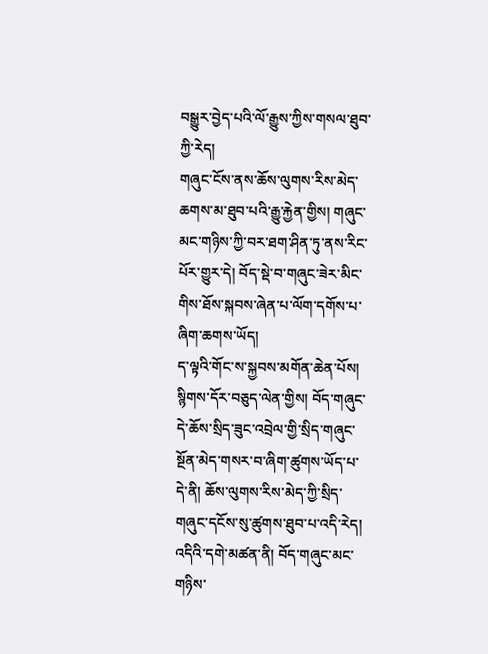བསྒྱུར་བྱེད་པའི་ལོ་རྒྱུས་ཀྱིས་གསལ་ཐུབ་ཀྱི་རེད།
གཞུང་ངོས་ནས་ཆོས་ལུགས་རིས་མེད་ཆགས་མ་ཐུབ་པའི་རྒྱུ་རྐྱེན་གྱིས། གཞུང་མང་གཉིས་ཀྱི་བར་ཐག་ཤིན་ཏུ་ནས་རིང་པོར་གྱུར་དེ། བོད་སྡེ་བ་གཞུང་ཟེར་མིང་གིས་ཐོས་སྐབས་ཞེན་པ་ལོག་དགོས་པ་ཞིག་ཆགས་ཡོད།
ད་ལྟའི་གོང་ས་སྐྱབས་མགོན་ཆེན་པོས། སྙིགས་དོར་བཅུད་ལེན་གྱིས། བོད་གཞུང་དེ་ཆོས་སྲིད་ཟུང་འབྲེལ་གྱི་སྲིད་གཞུང་སྔོན་མེད་གསར་བ་ཞིག་ཚུགས་ཡོད་པ་དེ་ནི། ཆོས་ལུགས་རིས་མེད་ཀྱི་སྲིད་གཞུང་དངོས་སུ་ཚུགས་ཐུབ་པ་འདི་རེད།
འདིའི་དགེ་མཚན་ནི། བོད་གཞུང་མང་གཉིས་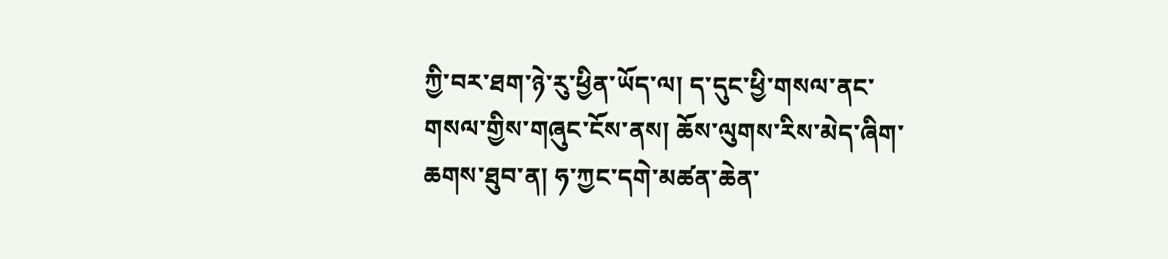ཀྱི་བར་ཐག་ཉེ་རུ་ཕྱིན་ཡོད་ལ། ད་དུང་ཕྱི་གསལ་ནང་གསལ་གྱིས་གཞུང་ངོས་ནས། ཆོས་ལུགས་རིས་མེད་ཞིག་ཆགས་ཐུབ་ན། ཧ་ཀྱང་དགེ་མཚན་ཆེན་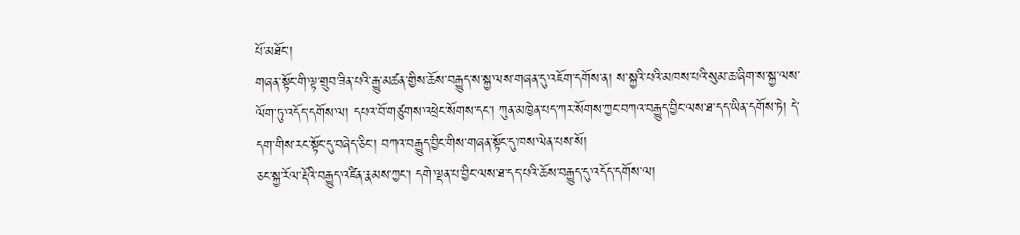པོ་མཐོང་།
གཞན་སྟོང་གི་ལྟ་གྲུབ་ཟིན་པའི་རྒྱུ་མཚན་གྱིས་ཆོས་བརྒྱུད་ས་སྐྱ་ལས་གཞན་དུ་འཇོག་དགོས་ན། ས་སྐྱའི་པའི་མཁས་པའི་སུམ་ཆ་ཞིག་ས་སྐྱ་ལས་ལོག་ཏུ་འདོད་དགོས་ལ། དཔའ་བོ་གཙུགས་འཕྲེང་སོགས་དང་། ཀུན་མཁྱེན་པད་ཀར་སོགས་ཀྱང་བཀའ་བརྒྱུད་བྱིང་ལས་ཐ་དད་ཡིན་དགོས་ཏེ། དེ་དག་གིས་རང་སྟོང་དུ་བཞེད་ཅིང་། བཀའ་བརྒྱུད་བྱིང་གིས་གཞན་སྟོང་དུ་ཁས་ལེན་པས་སོ།
ཅང་སྐྱ་རོལ་རྡོའི་བརྒྱུད་འཛིན་རྣམས་ཀྱང་། དགེ་ལྡན་པ་བྱིང་ལས་ཐ་དད་པའི་ཆོས་བརྒྱུད་དུ་འདོད་དགོས་ལ།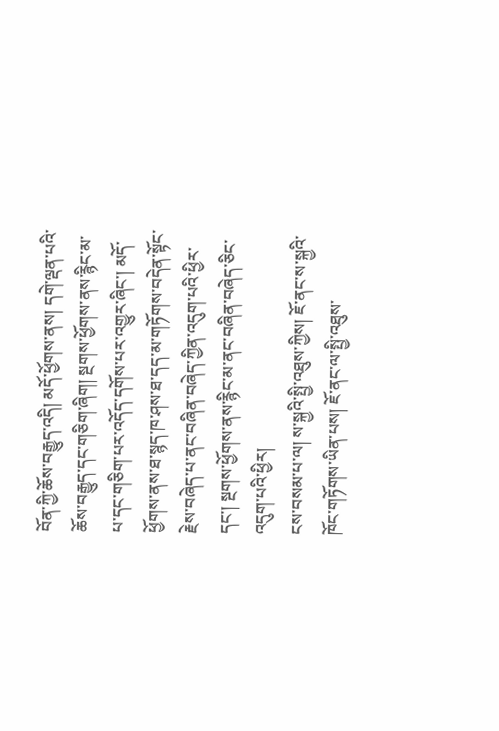བོན་ཀྱི་ཆོས་བརྒྱུད་འདི། མདོ་ཕྱོགས་ནས། དགེ་ལྡན་པའི་ཆོས་བརྒྱུད་དང་གཅིག་ཞིག། སྔགས་ཕྱོགས་ནས་རྙིང་མ་པ་དང་གཅིག་པར་འདོད་དགོས་པར་འགྱུར་ཞིང་། མདོ་ཕྱོགས་ནས་ཐ་སྙད་ཁ་ཤས་ཐ་དད་མ་གཏོགས་བདེན་སྟོང་རྗེས་བཞེད་པ་ནང་བཞིན་བཞེད་ཀྱིན་འདུག་པའི་ཕྱིར་དང་། སྔགས་ཕྱོགས་ནས་རྙིང་མ་ནང་བཞིན་བཞེད་ཅིང་འདུག་པའི་ཕྱིར།
ངས་བསམ་པ་ལ། ས་སྐྱའི་སྤྱི་འཐུས་ཀྱིས། ཇོ་ནང་ས་སྐྱའི་ཁོང་གཏོགས་ཡིན་པས། ཇོ་ནང་ལ་སྤྱི་འཐུས་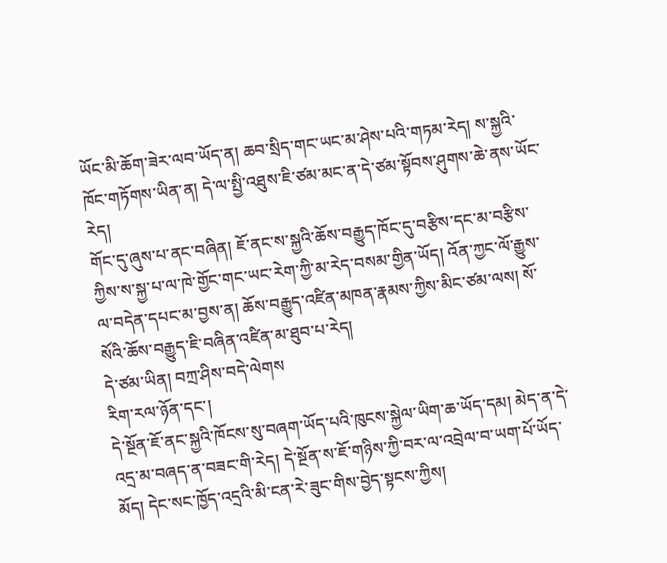ཡོང་མི་ཆོག་ཟེར་ལབ་ཡོད་ན། ཆབ་སྲིད་གང་ཡང་མ་ཤེས་པའི་གཏམ་རེད། ས་སྐྱའི་ཁོང་གཏོགས་ཡིན་ན། དེ་ལ་སྤྱི་འཐུས་ཇི་ཙམ་མང་ན་དེ་ཙམ་སྟོབས་ཤུགས་ཆེ་ནས་ཡོང་རེད།
གོང་དུ་ཞུས་པ་ནང་བཞིན། ཇོ་ནང་ས་སྐྱའི་ཆོས་བརྒྱུད་ཁོང་དུ་བརྩིས་དང་མ་བརྩིས་ཀྱིས་ས་སྐྱ་པ་ལ་ཁེ་གྱོང་གང་ཡང་རེག་ཀྱི་མ་རེད་བསམ་གྱིན་ཡོད། འོན་ཀྱང་ལོ་རྒྱུས་ལ་བདེན་དཔང་མ་བྱས་ན། ཆོས་བརྒྱུད་འཛིན་མཁན་རྣམས་ཀྱིས་མིང་ཙམ་ལས། སོ་སོའི་ཆོས་བརྒྱུད་ཇི་བཞིན་འཛིན་མ་ཐུབ་པ་རེད།
དེ་ཙམ་ཡིན། བཀྲ་ཤིས་བདེ་ལེགས
རིག་རལ་ཉོན་དང་།
དེ་སྔོན་ཇོ་ནང་སྐྱའི་ཁོངས་སུ་བཞག་ཡོད་པའི་ཁུངས་སྐྱེལ་ཡིག་ཆ་ཡོད་དམ། མེད་ན་དེ་འདྲ་མ་བཞད་ན་བཟང་གི་རེད། དེ་སྔོན་ས་ཇོ་གཉིས་ཀྱི་བར་ལ་འབྲེལ་བ་ཡག་པོ་ཡོད་མོད། དེང་སང་ཁྱོད་འདྲའི་མི་ངན་རེ་ཟུང་གིས་བྱེད་སྟངས་ཀྱིས།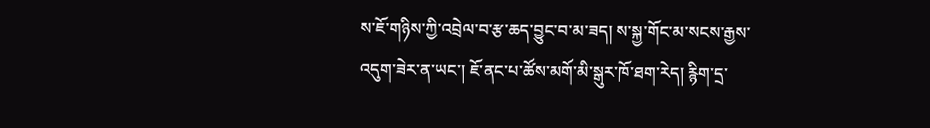ས་ཇོ་གཉིས་ཀྱི་འབྲེལ་བ་རྩ་ཆད་བྱུང་བ་མ་ཟད། ས་སྐྱ་གོང་མ་སངས་རྒྱས་འདུག་ཟེར་ན་ཡང་། ཇོ་ནང་པ་ཚོས་མགོ་མི་སྒུར་ཁོ་ཐག་རེད། རྙིག་དྲ་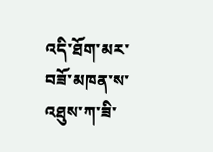འདི་ཐོག་མར་བཟོ་མཁན་ས་འཐུས་ཀ་ཟི་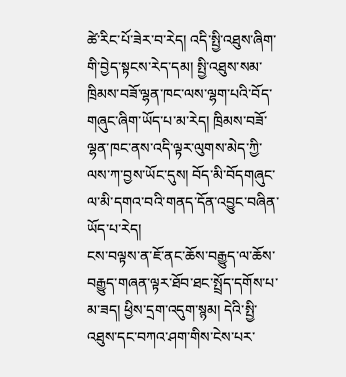ཚེ་རིང་པོ་ཟེར་བ་རེད། འདི་སྤྱི་འཐུས་ཞིག་གི་བྱེད་སྟངས་རེད་དམ། སྤྱི་འཐུས་སམ་ཁྲིམས་བཟོ་ལྷན་ཁང་ལས་ལྷག་པའི་བོད་གཞུང་ཞིག་ཡོད་པ་མ་རེད། ཁྲིམས་བཟོ་ལྷན་ཁང་ནས་འདི་ལྟར་ལུགས་མེད་ཀྱི་ལས་ཀ་བྱས་ཡོང་དུས། བོད་མི་བོདགཞུང་ལ་མི་དགའ་བའི་གནད་དོན་འབྱུང་བཞིན་ཡོད་པ་རེད།
ངས་བལྟས་ན་ཇོ་ནང་ཆོས་བརྒྱུད་ལ་ཆོས་བརྒྱུད་གཞན་ལྟར་ཐོབ་ཐང་སྤྲོད་དགོས་པ་མ་ཟད། ཕྱིས་དྲག་འདུག་སྙམ། དེའི་སྤྱི་འཐུས་དང་བཀའ་ཤག་གིས་ངེས་པར་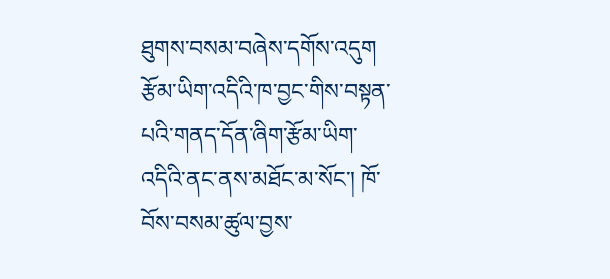ཐུགས་བསམ་བཞེས་དགོས་འདུག
རྩོམ་ཡིག་འདིའི་ཁ་བྱང་གིས་བསྟན་པའི་གནད་དོན་ཞིག་རྩོམ་ཡིག་འདིའི་ནང་ནས་མཐོང་མ་སོང་། ཁོ་བོས་བསམ་ཚུལ་བྱས་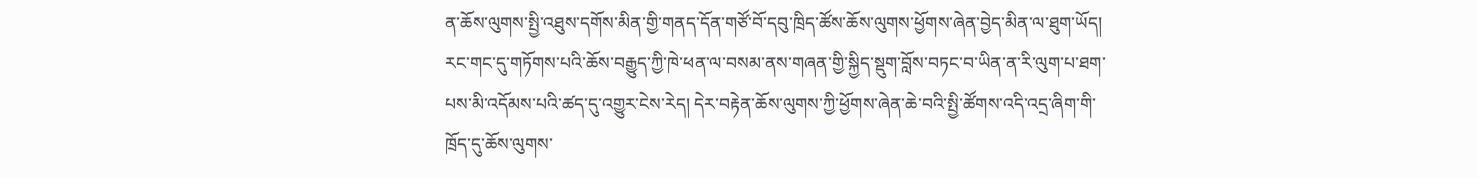ན་ཆོས་ལུགས་སྤྱི་འཐུས་དགོས་མིན་གྱི་གནད་དོན་གཙོ་བོ་དབུ་ཁྲིད་ཚོས་ཆོས་ལུགས་ཕྱོགས་ཞེན་བྱེད་མིན་ལ་ཐུག་ཡོད། རང་གང་དུ་གཏོགས་པའི་ཆོས་བརྒྱུད་ཀྱི་ཁེ་ཕན་ལ་བསམ་ནས་གཞན་གྱི་སྐྱིད་སྡུག་བློས་བཏང་བ་ཡིན་ན་རི་ལུག་པ་ཐག་པས་མི་འདོམས་པའི་ཚད་དུ་འགྱུར་ངེས་རེད། དེར་བརྟེན་ཆོས་ལུགས་ཀྱི་ཕྱོགས་ཞེན་ཆེ་བའི་སྤྱི་ཚོགས་འདི་འདྲ་ཞིག་གི་ཁྲོད་དུ་ཆོས་ལུགས་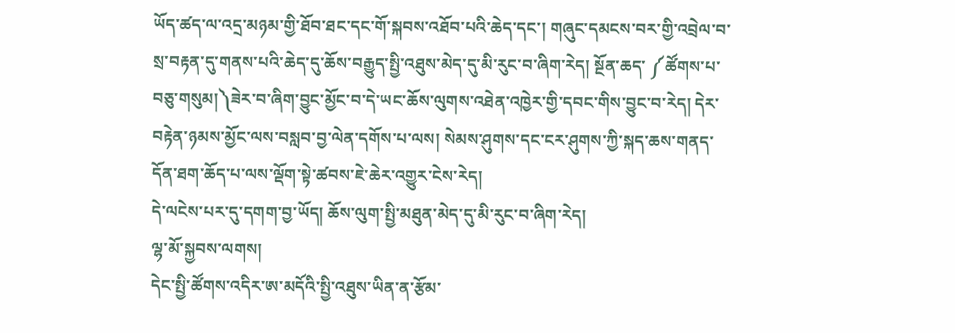ཡོད་ཚད་ལ་འདྲ་མཉམ་གྱི་ཐོབ་ཐང་དང་གོ་སྐབས་འཐོབ་པའི་ཆེད་དང་། གཞུང་དམངས་བར་གྱི་འབྲེལ་བ་སྲ་བརྟན་དུ་གནས་པའི་ཆེད་དུ་ཆོས་བརྒྱུད་སྤྱི་འཐུས་མེད་དུ་མི་རུང་བ་ཞིག་རེད། སྔོན་ཆད་ ༼ཚོགས་པ་བཅུ་གསུམ།༽ཟེར་བ་ཞིག་བྱུང་མྱོང་བ་དེ་ཡང་ཆོས་ལུགས་འཐེན་འཁྱེར་གྱི་དབང་གིས་བྱུང་བ་རེད། དེར་བརྟེན་ཉམས་མྱོང་ལས་བསླབ་བྱ་ལེན་དགོས་པ་ལས། སེམས་ཤུགས་དང་ངར་ཤུགས་ཀྱི་སྐད་ཆས་གནད་དོན་ཐག་ཆོད་པ་ལས་ལྡོག་སྟེ་ཚབས་ཇེ་ཆེར་འགྱུར་ངེས་རེད།
དེ་ལངེས་པར་དུ་དགག་བྱ་ཡོད། ཆོས་ལུག་སྤྱི་མཐུན་མེད་དུ་མི་རུང་བ་ཞིག་རེད།
ལྷ་མོ་སྐྱབས་ལགས།
དེང་སྤྱི་ཚོགས་འདིར་ཨ་མདོའི་སྤྱི་འཐུས་ཡིན་ན་རྩོམ་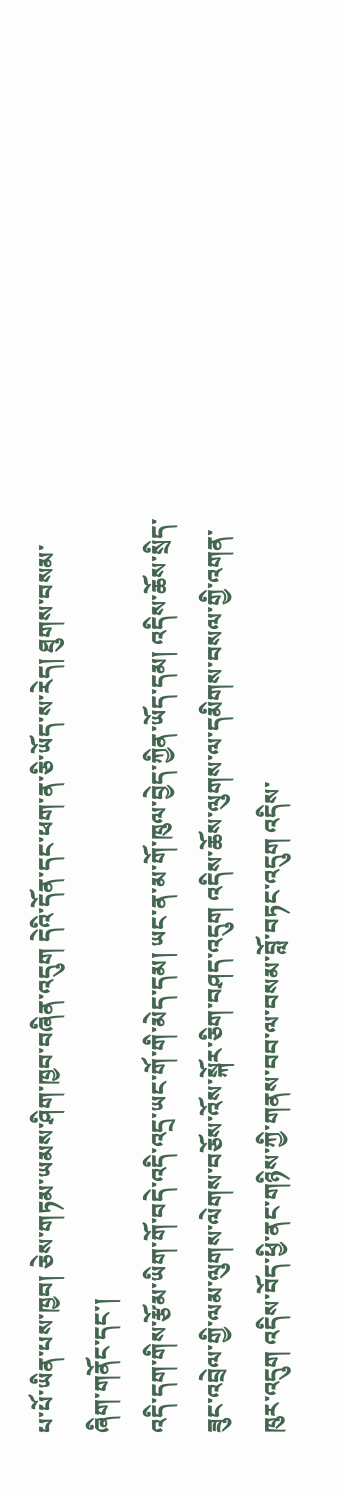པ་པོ་ཡིན་པས་ཁྱབ། ཅེས་གཏམ་ཡམས་ཤིག་ཁྱབ་བཞིན་འདུག དེའི་དོན་དང་ཕག་ན་ཅི་ཡོད་ས་རེད། ཐུགས་བསམ་ཞིག་གནོང་དང་།
འདི་དག་གིས་རྩོམ་ཡིག་གོ་བདེ་འདི་འདྲ་ཡང་གོ་གི་མེད་དམ། ཡང་ན་མ་གོ་ཁུལ་བྱེད་ཀྱིན་ཡོད་དམ། འདིས་ཆོས་སྲིད་ཟུང་འབྲེལ་གྱི་ལམ་ལུགས་ལེགས་བཅོས་འོས་སྐོར་ཅིག་བཤད་འདུག འདིས་ཆོས་ལུགས་ལ་དམིགས་བསལ་གྱི་འགན་ཁུར་འདུག འདིས་བོད་ཕྱི་ནང་གཉིས་ཀྱི་གནས་བབ་ལ་བསམ་བློ་བཏང་འདུག འདིས་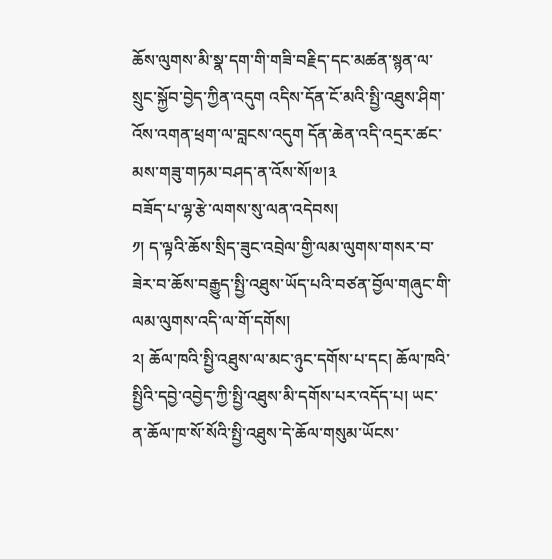ཆོས་ལུགས་མི་སྣ་དག་གི་གཟི་བརྗིད་དང་མཚན་སྙན་ལ་སྲུང་སྐྱོབ་བྱེད་ཀྱིན་འདུག འདིས་དོན་ངོ་མའི་སྤྱི་འཐུས་ཤིག་འོས་འགན་ཕྲག་ལ་བླངས་འདུག དོན་ཆེན་འདི་འདྲར་ཚང་མས་གཟུ་གཏམ་བཤད་ན་འོས་སོ།༧།༣
བཟོད་པ་ལྷ་རྩེ་ལགས་སུ་ལན་འདེབས།
༡། ད་ལྟའི་ཆོས་སྲིད་ཟུང་འབྲེལ་གྱི་ལམ་ལུགས་གསར་བ་ཟེར་བ་ཆོས་བརྒྱུད་སྤྱི་འཐུས་ཡོད་པའི་བཙན་བྱོལ་གཞུང་གི་ལམ་ལུགས་འདི་ལ་གོ་དགོས།
༢། ཆོལ་ཁའི་སྤྱི་འཐུས་ལ་མང་ཉུང་དགོས་པ་དང། ཆོལ་ཁའི་སྤྱིའི་དབྱེ་འབྱེད་ཀྱི་སྤྱི་འཐུས་མི་དགོས་པར་འདོད་པ། ཡང་ན་ཆོལ་ཁ་སོ་སོའི་སྤྱི་འཐུས་དེ་ཆོལ་གསུམ་ཡོངས་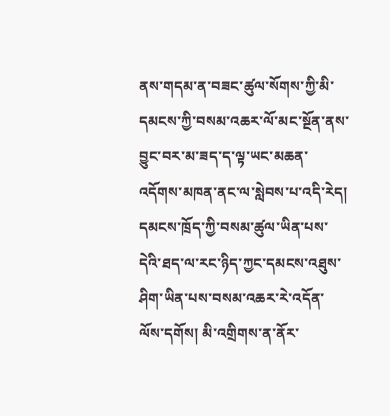ནས་གདམ་ན་བཟང་ཚུལ་སོགས་ཀྱི་མི་དམངས་ཀྱི་བསམ་འཆར་ལོ་མང་སྔོན་ནས་བྱུང་བར་མ་ཟད་ད་ལྟ་ཡང་མཆན་འདོགས་མཁན་ནང་ལ་སླེབས་པ་འདི་རེད། དམངས་ཁྲོད་ཀྱི་བསམ་ཚུལ་ཡིན་པས་དེའི་ཐད་ལ་རང་ཉིད་ཀྱང་དམངས་འཐུས་ཤིག་ཡིན་པས་བསམ་འཆར་རེ་འདོན་ལོས་དགོས། མི་འགྲིགས་ན་ནོར་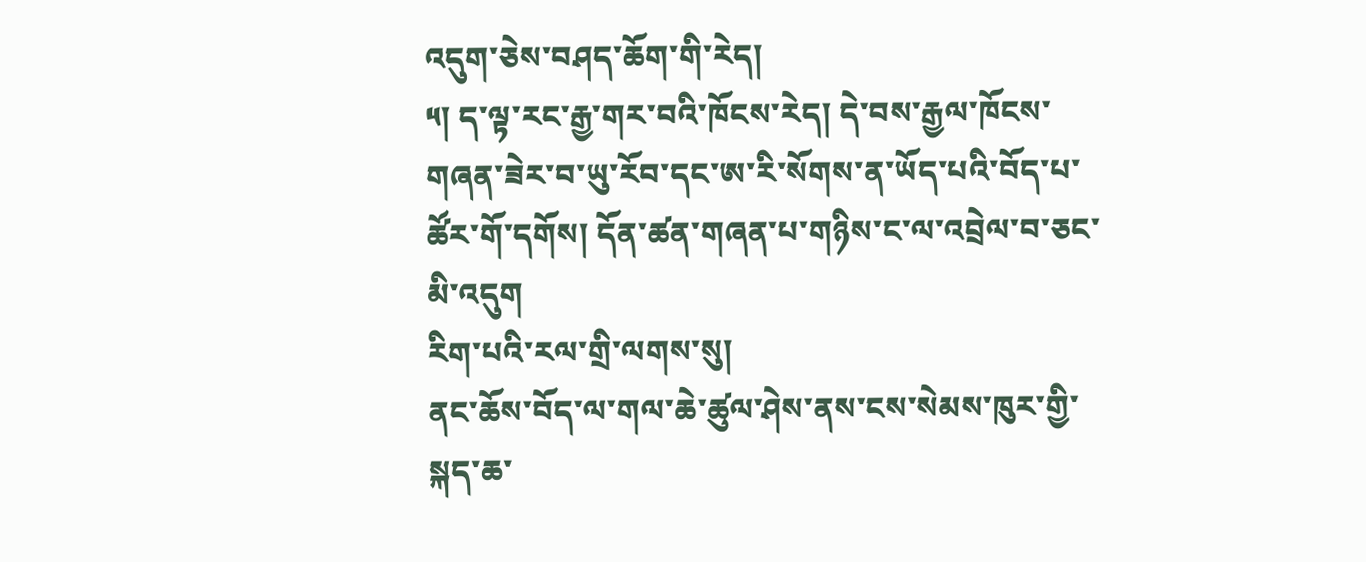འདུག་ཅེས་བཤད་ཆོག་གི་རེད།
༥། ད་ལྟ་རང་རྒྱ་གར་བའི་ཁོངས་རེད། དེ་བས་རྒྱལ་ཁོངས་གཞན་ཟེར་བ་ཡུ་རོབ་དང་ཨ་རི་སོགས་ན་ཡོད་པའི་བོད་པ་ཚོར་གོ་དགོས། དོན་ཚན་གཞན་པ་གཉིས་ང་ལ་འབྲེལ་བ་ཅང་མི་འདུག
རིག་པའི་རལ་གྲི་ལགས་སུ།
ནང་ཆོས་བོད་ལ་གལ་ཆེ་ཚུལ་ཤེས་ནས་ངས་སེམས་ཁུར་གྱི་སྐད་ཆ་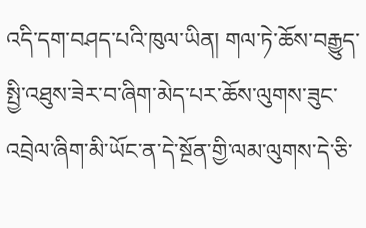འདི་དག་བཤད་པའི་ཁུལ་ཡིན། གལ་ཏེ་ཆོས་བརྒྱུད་སྤྱི་འཐུས་ཟེར་བ་ཞིག་མེད་པར་ཆོས་ལུགས་ཟུང་འབྲེལ་ཞིག་མི་ཡོང་ན་དེ་སྔོན་གྱི་ལམ་ལུགས་དེ་ཅི་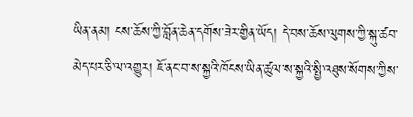ཡིན་ནམ། ངས་ཆོས་ཀྱི་བློན་ཆེན་དགོས་ཟེར་གྱིན་ཡོད། དེ་བས་ཆོས་ལུགས་ཀྱི་སྐུ་ཚབ་མེད་པར་ཅི་ལ་འགྱུར། ཇོ་ནང་བ་ས་སྐྱའི་ཁོངས་ཡིན་ཚུལ་ས་སྐྱའི་སྤྱི་འཐུས་སོགས་ཀྱིས་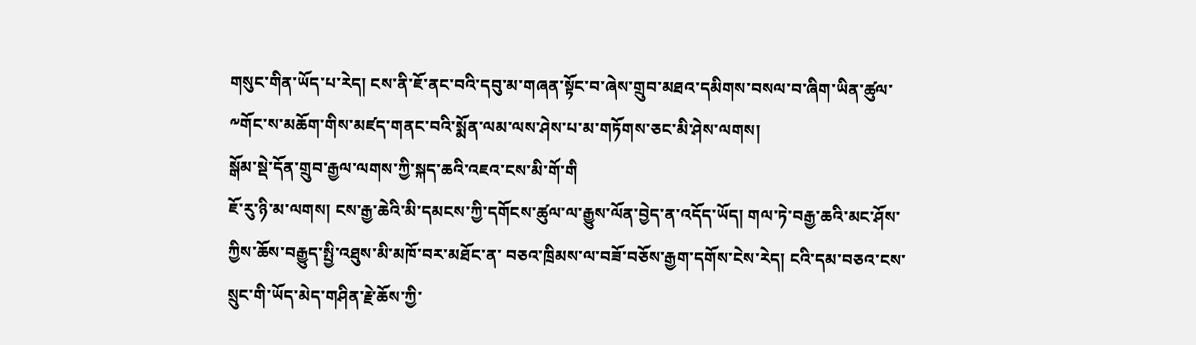གསུང་གིན་ཡོད་པ་རེད། ངས་ནི་ཇོ་ནང་བའི་དབུ་མ་གཞན་སྟོང་བ་ཞེས་གྲུབ་མཐའ་དམིགས་བསལ་བ་ཞིག་ཡིན་ཚུལ་༸གོང་ས་མཆོག་གིས་མཛད་གནང་བའི་སྨོན་ལམ་ལས་ཤེས་པ་མ་གཏོགས་ཅང་མི་ཤེས་ལགས།
སྒོམ་སྡེ་དོན་གྲུབ་རྒྱལ་ལགས་ཀྱི་སྐད་ཆའི་འཇའ་ངས་མི་གོ་གི
ཇོ་རུ་ཉི་མ་ལགས། ངས་རྒྱ་ཆེའི་མི་དམངས་ཀྱི་དགོངས་ཚུལ་ལ་རྒྱུས་ལོན་བྱེད་ན་འདོད་ཡོད། གལ་ཏེ་བརྒྱ་ཆའི་མང་ཤོས་ཀྱིས་ཆོས་བརྒྱུད་སྤྱི་འཐུས་མི་མཁོ་བར་མཐོང་ན་ བཅའ་ཁྲིམས་ལ་བཟོ་བཅོས་རྒྱག་དགོས་ངེས་རེད། ངའི་དམ་བཅའ་ངས་སྲུང་གི་ཡོད་མེད་གཤིན་རྗེ་ཆོས་ཀྱི་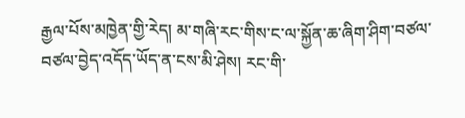རྒྱལ་པོས་མཁྱེན་གྱི་རེད། མ་གཞི་རང་གིས་ང་ལ་སྐྱོན་ཆ་ཞིག་ཤིག་བཙལ་བཙལ་བྱེད་འདོད་ཡོད་ན་ངས་མི་ཤེས། རང་གི་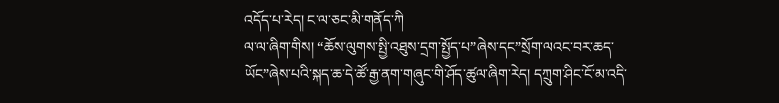འདོད་པ་རེད། ང་ལ་ཅང་མི་གནོད་ཀི
ལ་ལ་ཞིག་གིས། “ཆོས་ལུགས་སྤྱི་འཐུས་དྲག་སྤྱོད་པ”ཞེས་དང”སྲོག་ལའང་བར་ཆད་ཡོང”ཞེས་པའི་སྐད་ཆ་དེ་ཚོ་རྒྱ་ནག་གཞུང་གི་ཤོད་ཚུལ་ཞིག་རེད། དཀྲུག་ཤིང་ངོ་མ་འདི་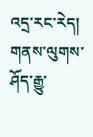འདྲ་རང་རེད། གནས་ལུགས་ཤོད་རྒྱུ་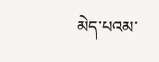མེད་པའམ་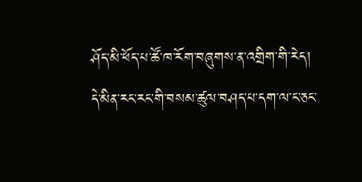ཤོད་མི་ཕོད་པ་ཚོ་ཁ་རོག་བཞུགས་ན་འགྲིག་གི་རེད།
དེ་མིན་རང་རང་གི་བསམ་ཚུལ་བཤད་པ་དག་ལ་ང་ཅང་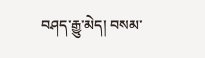བཤད་རྒྱུ་མེད། བསམ་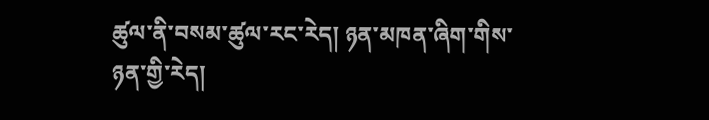ཚུལ་ནི་བསམ་ཚུལ་རང་རེད། ཉན་མཁན་ཞིག་གིས་ཉན་གྱི་རེད།